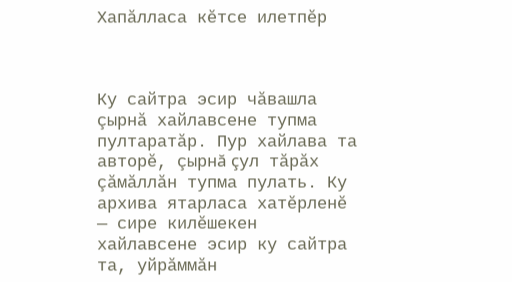Хапăлласа кĕтсе илетпĕр



Ку сайтра эсир чăвашла çырнă хайлавсене тупма пултаратăр. Пур хайлава та авторĕ, çырнă çул тăрăх çăмăллăн тупма пулать. Ку архива ятарласа хатĕрленĕ — сире килĕшекен хайлавсене эсир ку сайтра та, уйрăммăн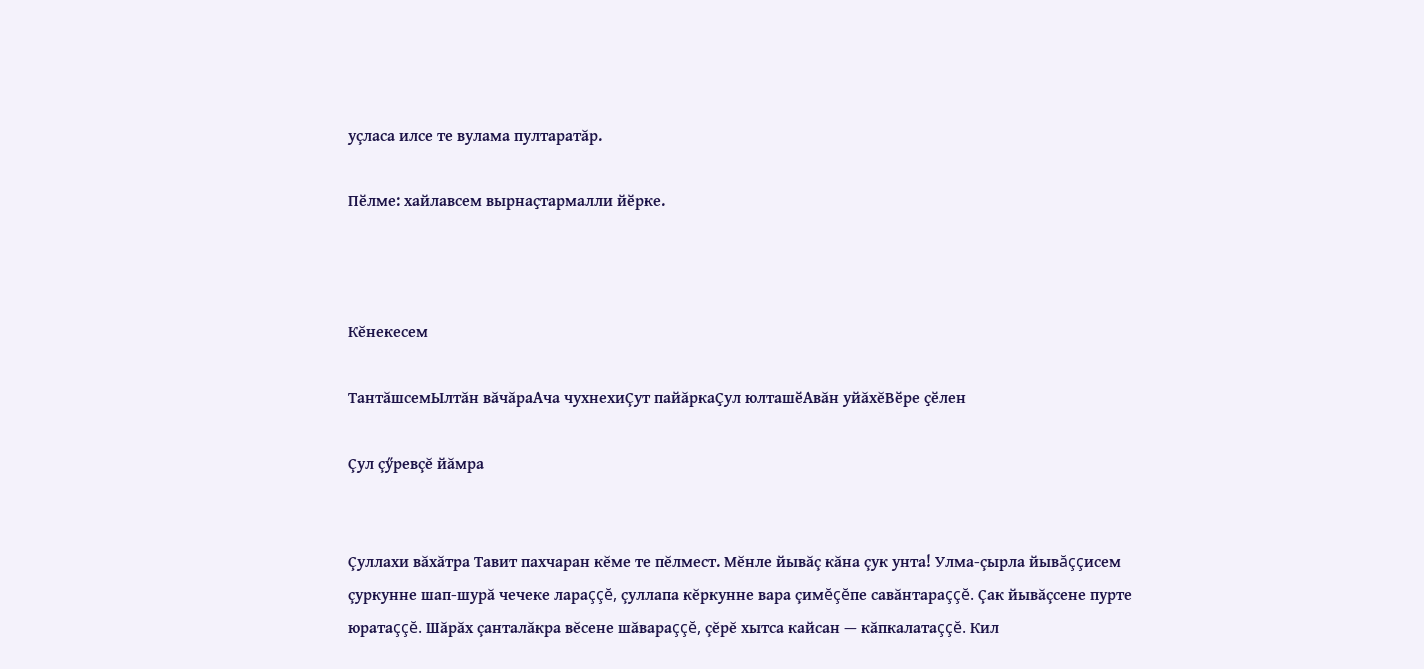уçласа илсе те вулама пултаратăр.

Пӗлме: хайлавсем вырнаҫтармалли йӗрке.



Кĕнекесем

ТантăшсемЫлтăн вăчăраАча чухнехиÇут пайăркаҪул юлташӗАвăн уйăхĕВӗре ҫӗлен

Çул çӳревçĕ йăмра


Çуллахи вăхăтра Тавит пахчаран кĕме те пĕлмест. Мĕнле йывăç кăна çук унта! Улма-çырла йывăççисем çуркунне шап-шурă чечеке лараççĕ, çуллапа кĕркунне вара çимĕçĕпе савăнтараççĕ. Çак йывăçсене пурте юратаççĕ. Шăрăх çанталăкра вĕсене шăвараççĕ, çĕрĕ хытса кайсан — кăпкалатаççĕ. Кил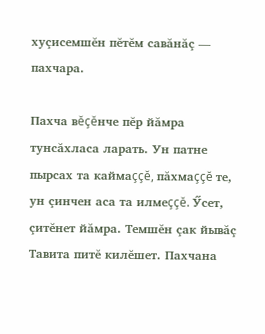хуçисемшĕн пĕтĕм савăнăç — пахчара.

Пахча вĕçĕнче пĕр йăмра тунсăхласа ларать. Ун патне пырсах та каймаççĕ, пăхмаççĕ те, ун çинчен аса та илмеççĕ. Ӳсет, çитĕнет йăмра. Темшĕн çак йывăç Тавита питĕ килĕшет. Пахчана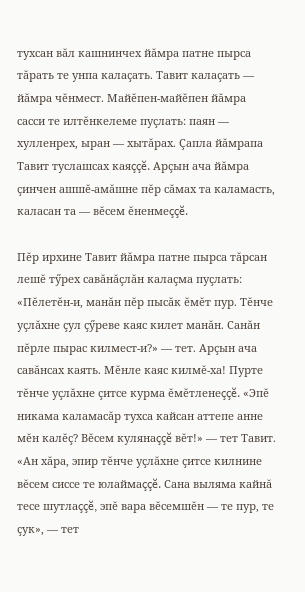тухсан вăл кашнинчех йăмра патне пырса тăрать те унпа калаçать. Тавит калаçать — йăмра чĕнмест. Майĕпен-майĕпен йăмра сасси те илтĕнкелеме пуçлать: паян — хулленрех, ыран — хытăрах. Çапла йăмрапа Тавит туслашсах каяççĕ. Арçын ача йăмра çинчен ашшĕ-амăшне пĕр сăмах та каламасть, каласан та — вĕсем ĕненмеççĕ.

Пĕр ирхине Тавит йăмра патне пырса тăрсан лешĕ тӳрех савăнăçлăн калаçма пуçлать: «Пĕлетĕн-и, манăн пĕр пысăк ĕмĕт пур. Тĕнче уçлăхне çул çӳреве каяс килет манăн. Санăн пĕрле пырас килмест-и?» — тет. Арçын ача савăнсах каять. Мĕнле каяс килмĕ-ха! Пурте тĕнче уçлăхне çитсе курма ĕмĕтленеççĕ. «Эпĕ никама каламасăр тухса кайсан аттепе анне мĕн калĕç? Вĕсем кулянаççĕ вĕт!» — тет Тавит. «Ан хăра, эпир тĕнче уçлăхне çитсе килнине вĕсем сиссе те юлаймаççĕ. Сана выляма кайнă тесе шутлаççĕ, эпĕ вара вĕсемшĕн — те пур, те çук», — тет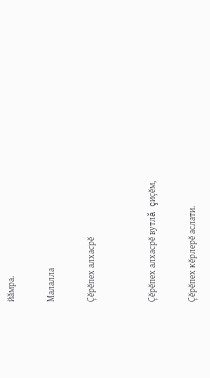йăмра.

Малалла

Çĕрĕпех алхасрĕ


Çĕрĕпех алхасрĕ вутлă çиçĕм,

Çĕрĕпех кĕрлерĕ аслати.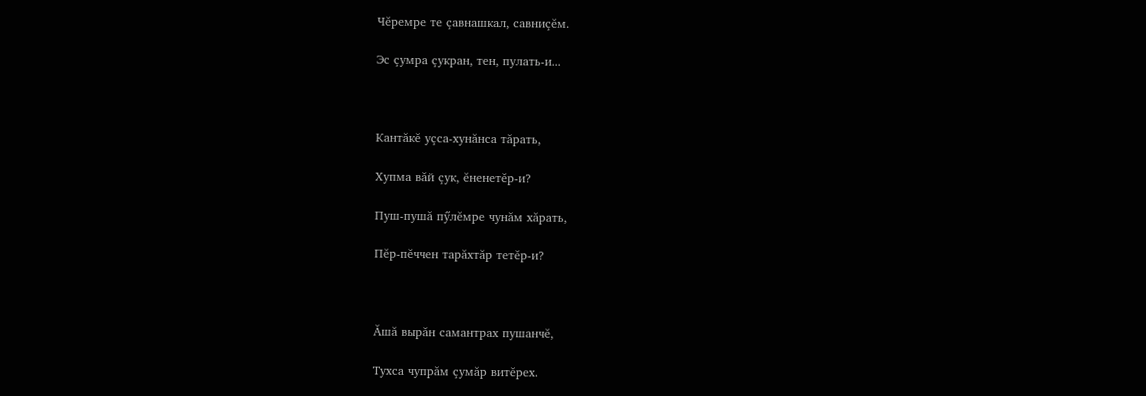Чĕремре те çавнашкал, савниçĕм.

Эс çумра çукран, тен, пулать-и...



Кантăкĕ уçса-хунăнса тăрать,

Хупма вăй çук, ĕненетĕр-и?

Пуш-пушă пӳлĕмре чунăм хăрать,

Пĕр-пĕччен тарăхтăр тетĕр-и?



Ăшă вырăн самантрах пушанчĕ,

Тухса чупрăм çумăр витĕрех.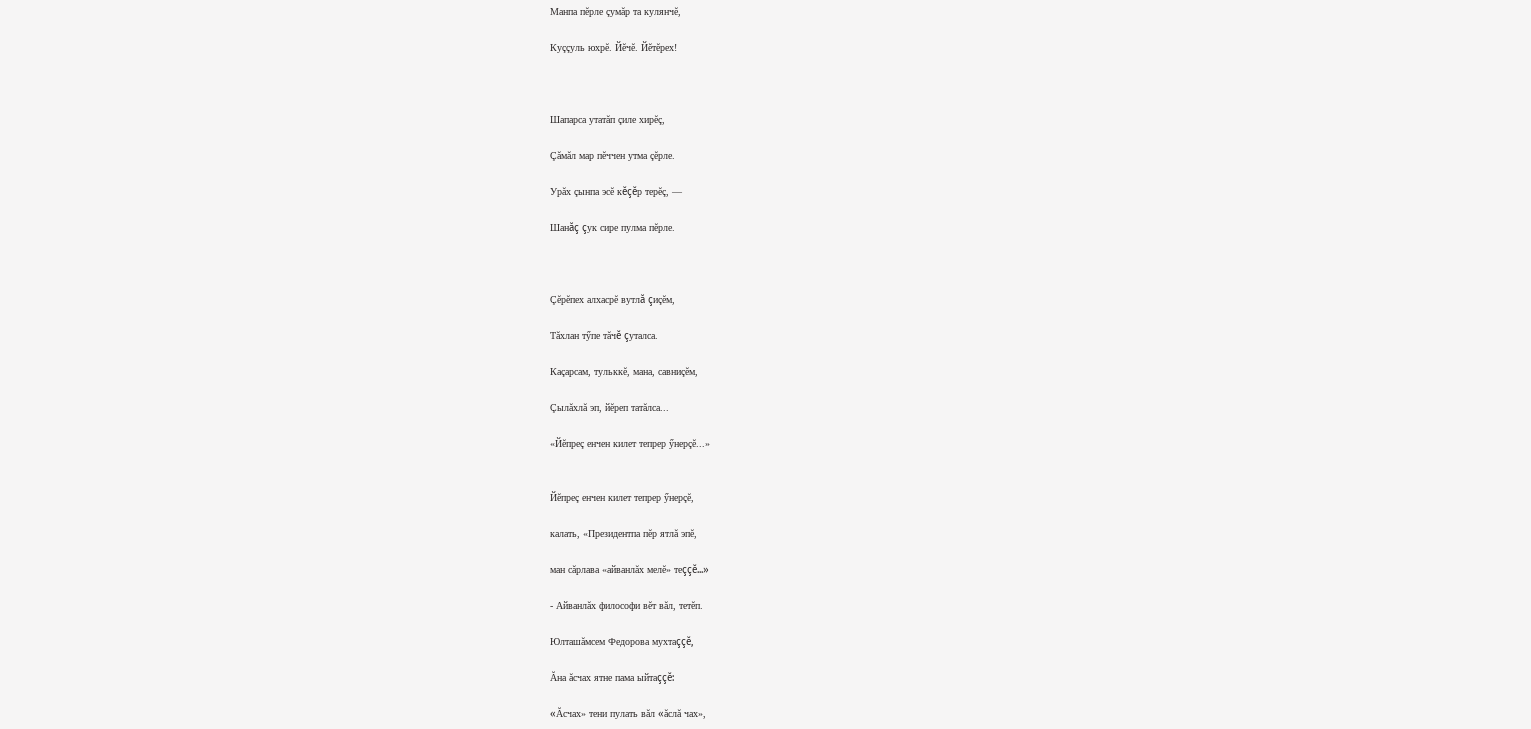Манпа пĕрле çумăр та кулянчĕ,

Куççуль юхрĕ. Йĕчĕ. Йĕтĕрех!



Шапарса утатăп çиле хирĕç,

Çăмăл мар пĕччен утма çĕрле.

Урăх çынпа эсĕ кĕçĕр терĕç, —

Шанăç çук сире пулма пĕрле.



Çĕрĕпех алхасрĕ вутлă çиçĕм,

Тăхлан тӳпе тăчĕ çуталса.

Каçарсам, тульккĕ, мана, савниçĕм,

Çылăхлă эп, йĕреп татăлса...

«Йĕпреç енчен килет тепрер ӳнерçĕ...»


Йĕпреç енчен килет тепрер ӳнерçĕ,

калать, «Президентпа пĕр ятлă эпĕ,

ман сăрлава «айванлăх мелĕ» теççĕ...»

- Айванлăх философи вĕт вăл, тетĕп.

Юлташăмсем Федорова мухтаççĕ,

Ăна ăсчах ятне пама ыйтаççĕ:

«Ăсчах» тени пулать вăл «ăслă чах»,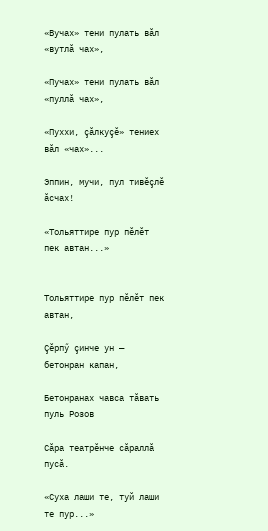«Вучах» тени пулать вăл «вутлă чах»,

«Пучах» тени пулать вăл «пуллă чах»,

«Пуххи, çăлкуçĕ» тениех вăл «чах»...

Эппин, мучи, пул тивĕçлĕ ăсчах!

«Тольяттире пур пĕлĕт пек автан...»


Тольяттире пур пĕлĕт пек автан,

Çĕрпӳ çинче ун — бетонран капан,

Бетонранах чавса тăвать пуль Розов

Сăра театрĕнче сăраллă пусă.

«Суха лаши те, туй лаши те пур...»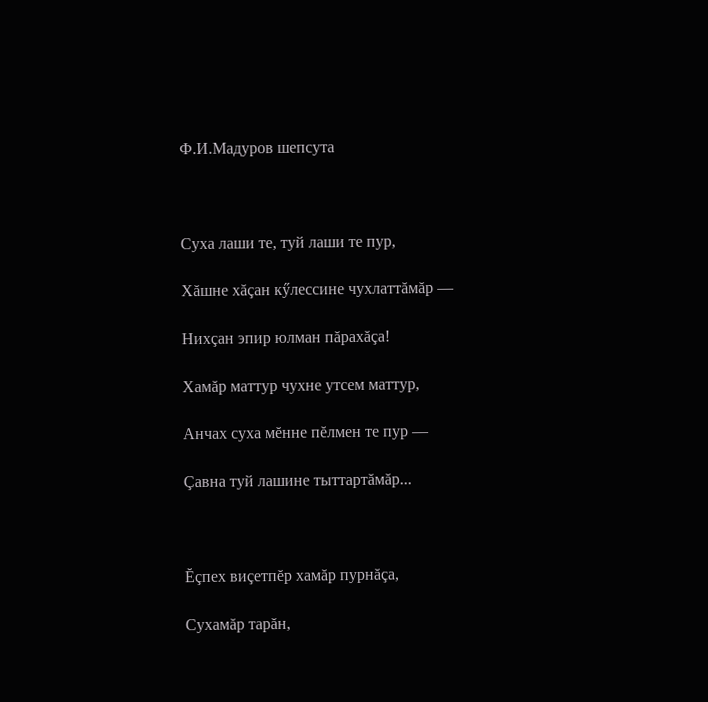Ф.И.Мадуров шепсута



Суха лаши те, туй лаши те пур,

Хăшне хăçан кӳлессине чухлаттăмăр —

Нихçан эпир юлман пăрахăçа!

Хамăр маттур чухне утсем маттур,

Анчах суха мĕнне пĕлмен те пур —

Çавна туй лашине тыттартăмăр...



Ĕçпех виçетпĕр хамăр пурнăçа,

Сухамăр тарăн,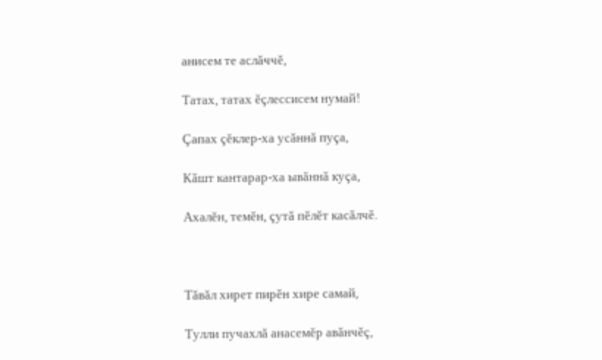анисем те аслăччĕ,

Татах, татах ĕçлессисем нумай!

Çапах çĕклер-ха усăннă пуçа,

Кăшт кантарар-ха ывăннă куçа,

Ахалĕн, темĕн, çутă пĕлĕт касăлчĕ.



Тăвăл хирет пирĕн хире самай,

Тулли пучахлă анасемĕр авăнчĕç,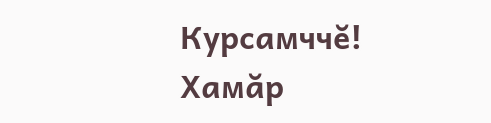Курсамччĕ! Хамăр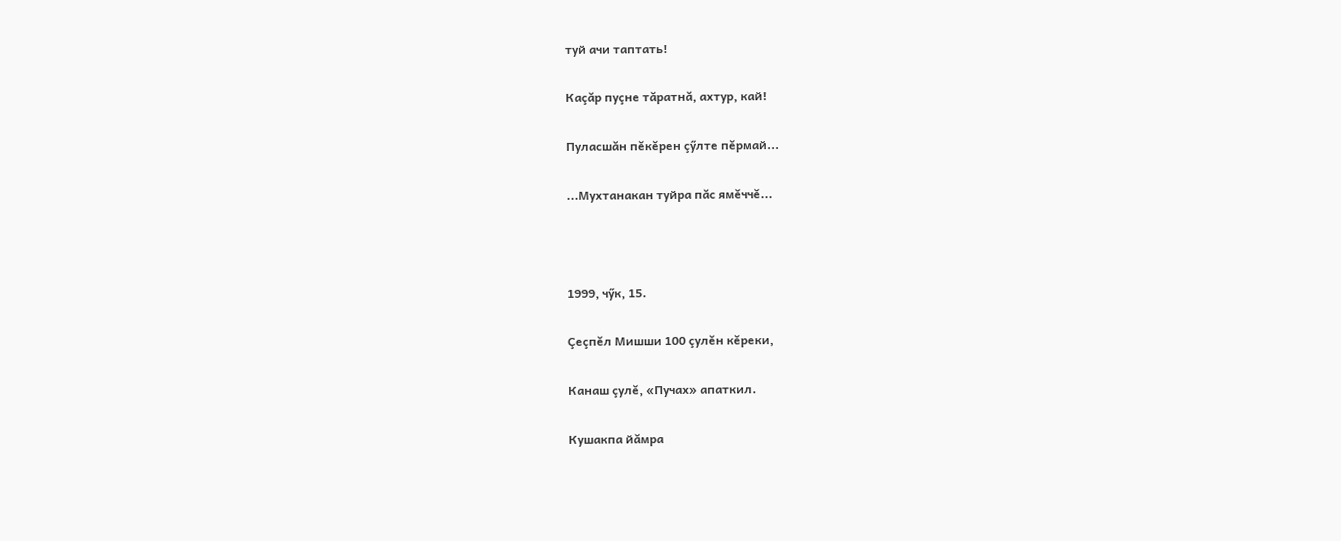туй ачи таптать!

Каçăр пуçне тăратнă, ахтур, кай!

Пуласшăн пĕкĕрен çӳлте пĕрмай...

...Мухтанакан туйра пăс ямĕччĕ...



1999, чӳк, 15.

Çеçпĕл Мишши 100 çулĕн кĕреки,

Канаш çулĕ, «Пучах» апаткил.

Кушакпа йăмра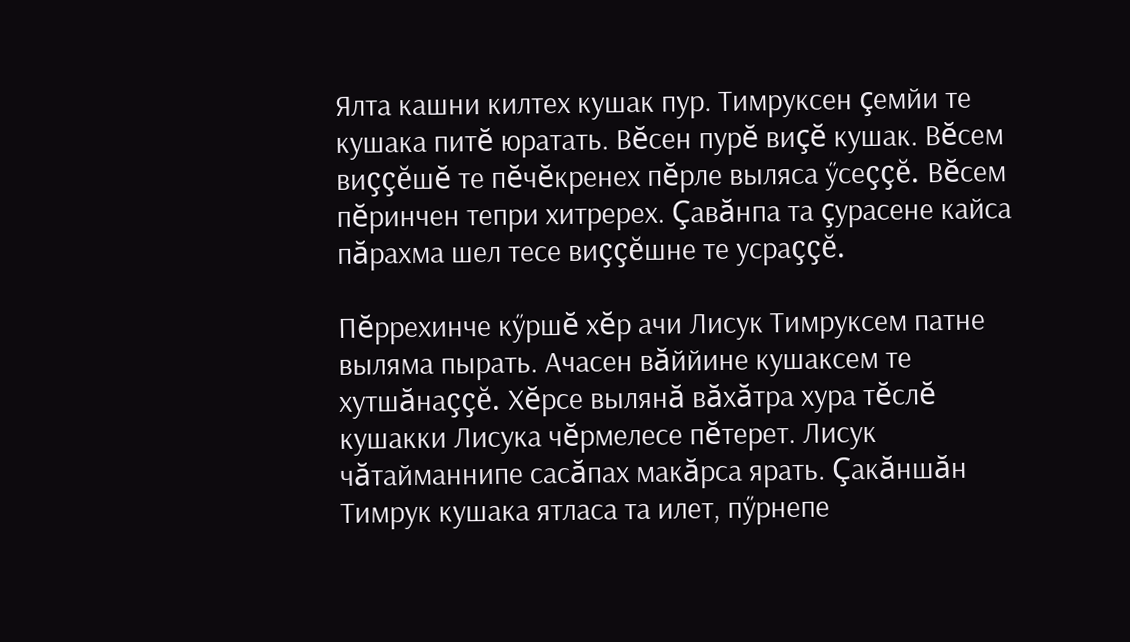Ялта кашни килтех кушак пур. Тимруксен çемйи те кушака питĕ юратать. Вĕсен пурĕ виçĕ кушак. Вĕсем виççĕшĕ те пĕчĕкренех пĕрле выляса ӳсеççĕ. Вĕсем пĕринчен тепри хитререх. Çавăнпа та çурасене кайса пăрахма шел тесе виççĕшне те усраççĕ.

Пĕррехинче кӳршĕ хĕр ачи Лисук Тимруксем патне выляма пырать. Ачасен вăййине кушаксем те хутшăнаççĕ. Хĕрсе вылянă вăхăтра хура тĕслĕ кушакки Лисука чĕрмелесе пĕтерет. Лисук чăтайманнипе сасăпах макăрса ярать. Çакăншăн Тимрук кушака ятласа та илет, пӳрнепе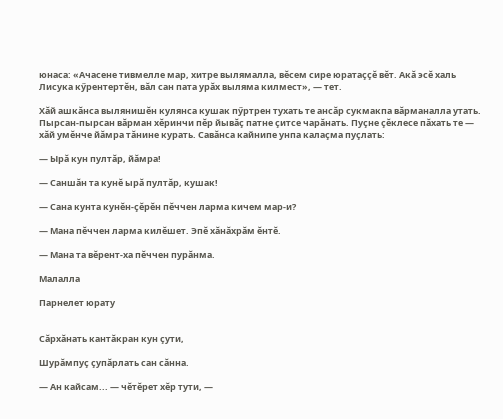юнаса: «Ачасене тивмелле мар, хитре вылямалла, вĕсем сире юратаççĕ вĕт. Акă эсĕ халь Лисука кӳрентертĕн, вăл сан пата урăх выляма килмест», — тет.

Хăй ашкăнса вылянишĕн кулянса кушак пӳртрен тухать те ансăр сукмакпа вăрманалла утать. Пырсан-пырсан вăрман хĕринчи пĕр йывăç патне çитсе чарăнать. Пуçне çĕклесе пăхать те — хăй умĕнче йăмра тăнине курать. Савăнса кайнипе унпа калаçма пуçлать:

— Ырă кун пултăр, йăмра!

— Саншăн та кунĕ ырă пултăр, кушак!

— Сана кунта кунĕн-çĕрĕн пĕччен ларма кичем мар-и?

— Мана пĕччен ларма килĕшет. Эпĕ хăнăхрăм ĕнтĕ.

— Мана та вĕрент-ха пĕччен пурăнма.

Малалла

Парнелет юрату


Сăрхăнать кантăкран кун çути,

Шурăмпуç çупăрлать сан сăнна.

— Ан кайсам... — чĕтĕрет хĕр тути, —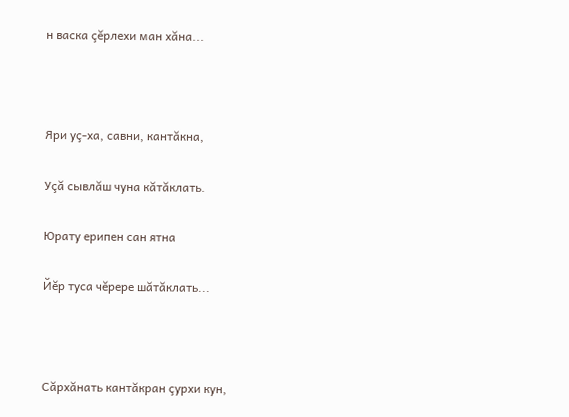н васка çĕрлехи ман хăна...



Яри уç-ха, савни, кантăкна,

Уçă сывлăш чуна кăтăклать.

Юрату ерипен сан ятна

Йĕр туса чĕрере шăтăклать...



Сăрхăнать кантăкран çурхи кун,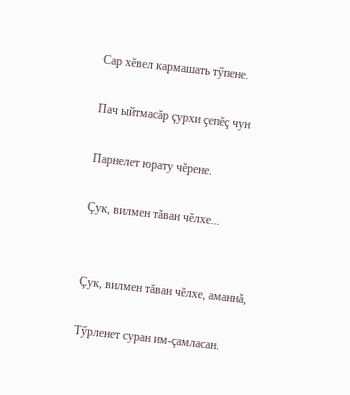Сар хĕвел кармашать тӳпене.

Пач ыйтмасăр çурхи çепĕç чун

Парнелет юрату чĕрене.

Çук, вилмен тăван чĕлхе...


Çук, вилмен тăван чĕлхе, аманнă,

Тӳрленет суран им-çамласан.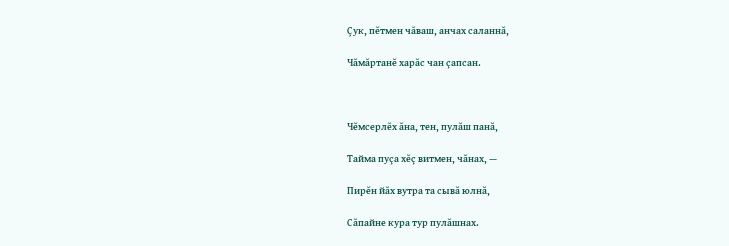Çук, пĕтмен чăваш, анчах саланнă,

Чăмăртанĕ харăс чан çапсан.



Чĕмсерлĕх ăна, тен, пулăш панă,

Тайма пуçа хĕç витмен, чăнах, —

Пирĕн йăх вутра та сывă юлнă,

Сăпайне кура тур пулăшнах.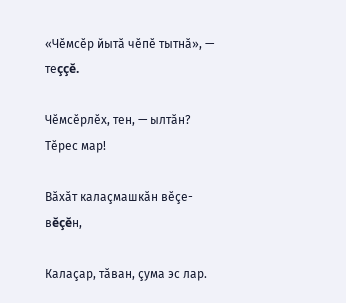«Чĕмсĕр йытă чĕпĕ тытнă», — теççĕ.

Чĕмсĕрлĕх, тен, — ылтăн? Тĕрес мар!

Вăхăт калаçмашкăн вĕçе-вĕçĕн,

Калаçар, тăван, çума эс лар.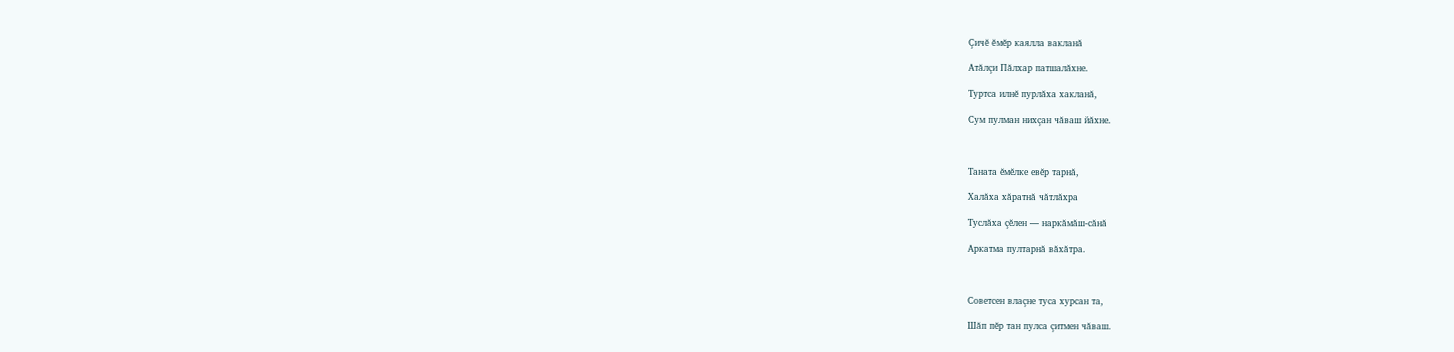Çичĕ ĕмĕр каялла вакланă

Атăлçи Пăлхар патшалăхне.

Туртса илнĕ пурлăха хакланă,

Сум пулман нихçан чăваш йăхне.



Таната ĕмĕлке евĕр тарнă,

Халăха хăратнă чăтлăхра

Туслăха çĕлен — наркăмăш-сăнă

Аркатма пултарнă вăхăтра.



Советсен влаçне туса хурсан та,

Шăп пĕр тан пулса çитмен чăваш.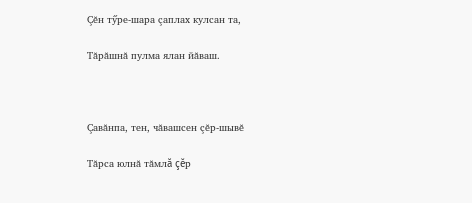Çĕн тӳре-шара çаплах кулсан та,

Тăрăшнă пулма ялан йăваш.



Çавăнпа, тен, чăвашсен çĕр-шывĕ

Тăрса юлнă тăмлă çĕр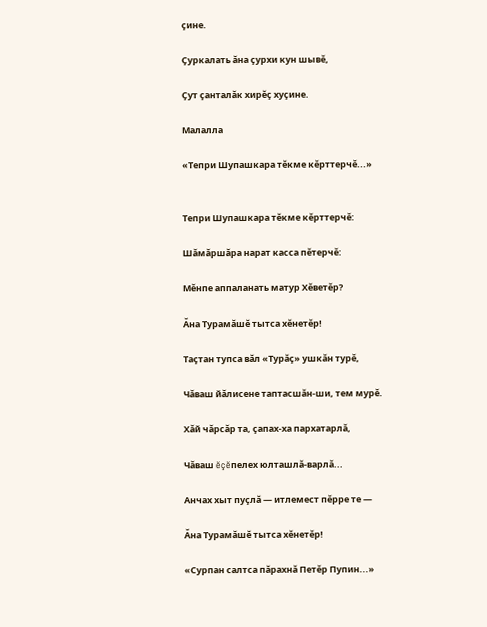çине.

Çуркалать ăна çурхи кун шывĕ,

Çут çанталăк хирĕç хуçине.

Малалла

«Тепри Шупашкара тĕкме кĕрттерчĕ...»


Тепри Шупашкара тĕкме кĕрттерчĕ:

Шăмăршăра нарат касса пĕтерчĕ:

Мĕнпе аппаланать матур Хĕветĕр?

Ăна Турамăшĕ тытса хĕнетĕр!

Таçтан тупса вăл «Турăç» ушкăн турĕ,

Чăваш йăлисене таптасшăн-ши, тем мурĕ.

Хăй чăрсăр та, çапах-ха пархатарлă,

Чăваш ĕçĕпелех юлташлă-варлă...

Анчах хыт пуçлă — итлемест пĕрре те —

Ăна Турамăшĕ тытса хĕнетĕр!

«Сурпан салтса пăрахнă Петĕр Пупин...»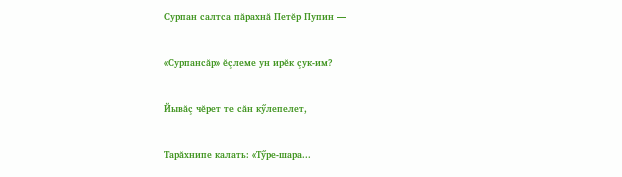Сурпан салтса пăрахнă Петĕр Пупин —

«Сурпансăр» ĕçлеме ун ирĕк çук-им?

Йывăç чĕрет те сăн кӳлепелет,

Тарăхнипе калать: «Тӳре-шара...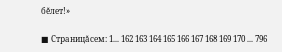бĕлет!»

■ Страницăсем: 1... 162 163 164 165 166 167 168 169 170 ... 796